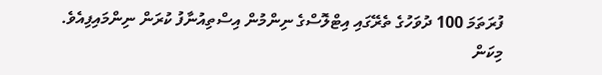ފުރަތަމަ 100 ދުވަހުގެ ތެރޭގައި އިޓްލޮސްގެ ނިންމުން އިސްތިއުނާފު ކުރަން ނިންމައިފިއެވެ.
މިކަން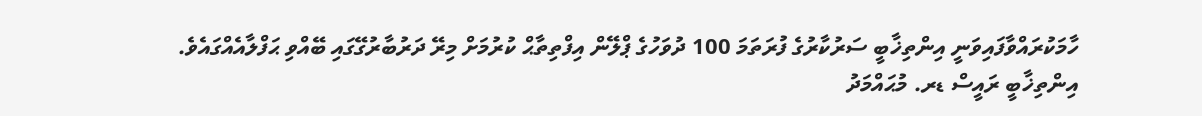ހާމަކުރައްވާފައިވަނީ އިންތިޚާބީ ސަރުކާރުގެ ފުރަތަމަ 100 ދުވަހުގެ ޕްލޭން އިފްތިތާޙް ކުރުމަށް މިރޭ ދަރުބާރުގޭގައި ބޭއްވި ޙަފްލާއެއްގައެވެ.
އިންތިޚާބީ ރައީސް ޑރ. މުޙައްމަދު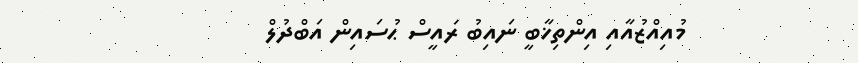މުއިއްޒުއާއި އިންތިޚާބީ ނައިބު ރައީސް ޙުސައިން އަބްދުލް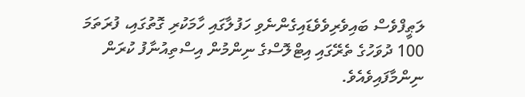ލަޠީފްވެސް ބައިވެރިވެވެޑައިގެންނެވި ހަފުލާގައި ހާމަކުރި ގޮތުގައި، ފުރަތަމަ 100 ދުވަހުގެ ތެރޭގައި އިޓްލޮސްގެ ނިންމުން އިސްތިއުނާފު ކުރަން ނިންމާފައިވެއެވެ.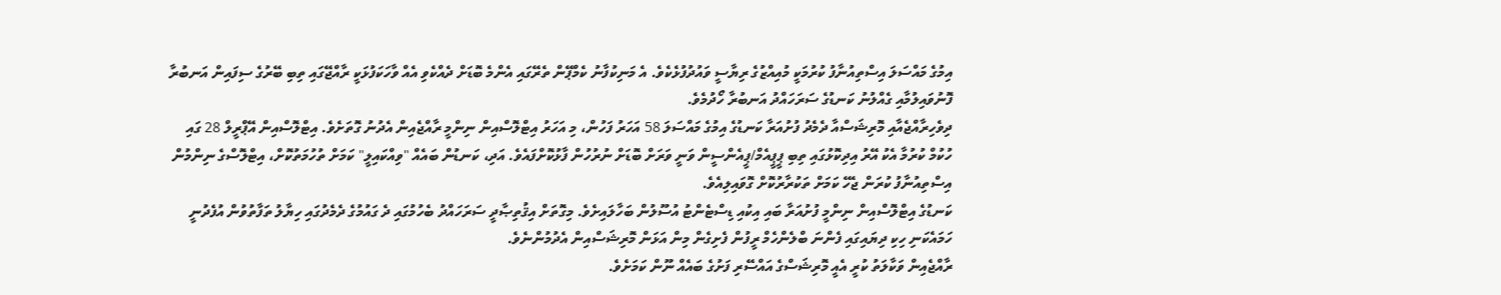އިމުގެ މައްސަލަ އިސްތިއުނާފު ކުރުމަކީ މުއިއްޒުގެ ރިޔާސީ ވައުދުފުޅެކެވެ. އެ މަނިކުފާނު ކެމްޕޭން ތެރޭގައި އެންމެ ބޮޑަށް ދެއްކެވި އެއް ވާހަކަފުޅަކީ ރާއްޖޭގައި ތިބި ބޭރުގެ ސިފައިން އަނބުރާ ފޮނުވައިލުމާއި ގެއްލުނު ކަނޑުގެ ސަރަހައްދު އަނބުރާ ހޯދުމެވެ.
ދިވެހިރާއްޖެއާއި މޮރިޝަސްއާ ދެމެދު ފުށުއަރާ ކަނޑުގެ އިމުގެ މައްސަލަ 58 އަހަރު ފަހުން، މި އަހަރު އިޓްލޮސްއިން ނިންމީ ރާއްޖެއިން އެދުނު ގޮތަށެވެ. އިޓްލޮސްއިން އޭޕްރީލް 28 ގައި ހުކުމް ކުރުމާ އެކު އޭރު އިދިކޮޅުގައި ތިބި ޕީޕީއެމް/ޕީއެންސީން ވަނީ ވަރަށް ބޮޑަށް ނުރުހުން ފާޅުކޮށްފައެވެ. އަދި، ކަނޑުން ބައެއް "ވިއްކައިލީ" ކަމަށް ތުހުމަތުކޮށް، އިޓްލޮސްގެ ނިންމުން އިސްތިއުނާފު ކުރަން ޖެހޭ ކަމަށް ތަކުރާރުކޮށް ގޮވައިލިއެވެ.
ކަނޑުގެ އިޓްލޮސްއިން ނިންމީ ފުށުއަރާ ބައި އިކުއި ޑިސްޓެންޓު އުސޫލުން ބަހާލައިށެވެ. މިގޮތަށް އިޤުތިޞާދީ ސަރަހައްދު ބެހުމުގައި ދެ ގައުމުގެ ދެމެދުގައި ހިޔާލު ތަފާތުވުން އުފެދުނީ ހަމައެކަނި ހިކި ދިޔައިގައި ފެންނަ ބްލެންހެމް ރީފުން ފެށިގެން މިން އަޅަން މޮރިޝަސްއިން އެދުމުންނެވެ.
ރާއްޖެއިން ވަކާލަތު ކުރީ އެއީ މޮރިޝަސްގެ އައްސޭރި ފަށުގެ ބައެއް ނޫން ކަމަށެވެ.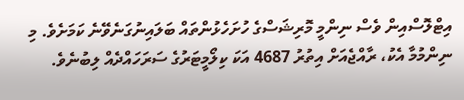އިޓްލޮސްއިން ވެސް ނިންމީ މޮރިޝަސްގެ ހުށަހެޅުންތައް ބަލައިނުގަނެވޭނެ ކަމަށެވެ. މި ނިންމުމާ އެކު، ރާއްޖެއަށް އިތުރު 4687 އަކަ ކިލޯމީޓަރުގެ ސަރަހައްދެއް ލިބުނެވެ.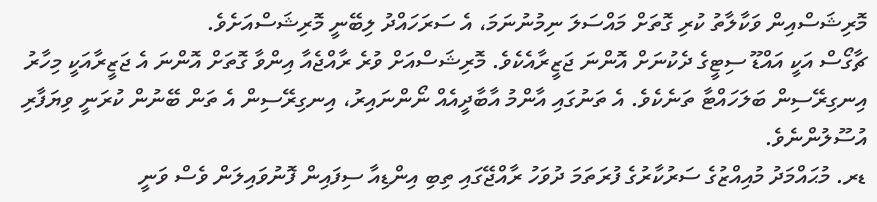މޮރިޝަސްއިން ވަކާލާތު ކުރި ގޮތަށް މައްސަލަ ނިމުނުނަމަ، އެ ސަރަހައްދު ލިބޭނީ މޮރިޝަސްއަށެވެ.
ޗާގޯސް އަކީ އައްޑޫ ސިޓީގެ ދެކުނަށް އޮންނަ ޖަޒީރާއެކެވެ. މޮރިޝަސްއަށް ވުރެ ރާއްޖެއާ އިންވާ ގޮތަށް އޮންނަ އެ ޖަޒީރާއަކީ މިހާރު އިނގިރޭސިން ބަލަހައްޓާ ތަނެކެވެ. އެ ތަނުގައި އާންމު އާބާދީއެއް ނޯންނައިރު، އިނގިރޭސިން އެ ތަން ބޭނުން ކުރަނީ ވިޔަފާރި އުސޫލުންނެވެ.
ޑރ. މުޙައްމަދު މުއިއްޒުގެ ސަރުކާރުގެ ފުރަތަމަ ދުވަހު ރާއްޖޭގައި ތިބި އިންޑިއާ ސިފައިން ފޮނުވައިލަން ވެސް ވަނީ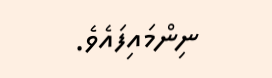ނިންމައިފައެވެ.